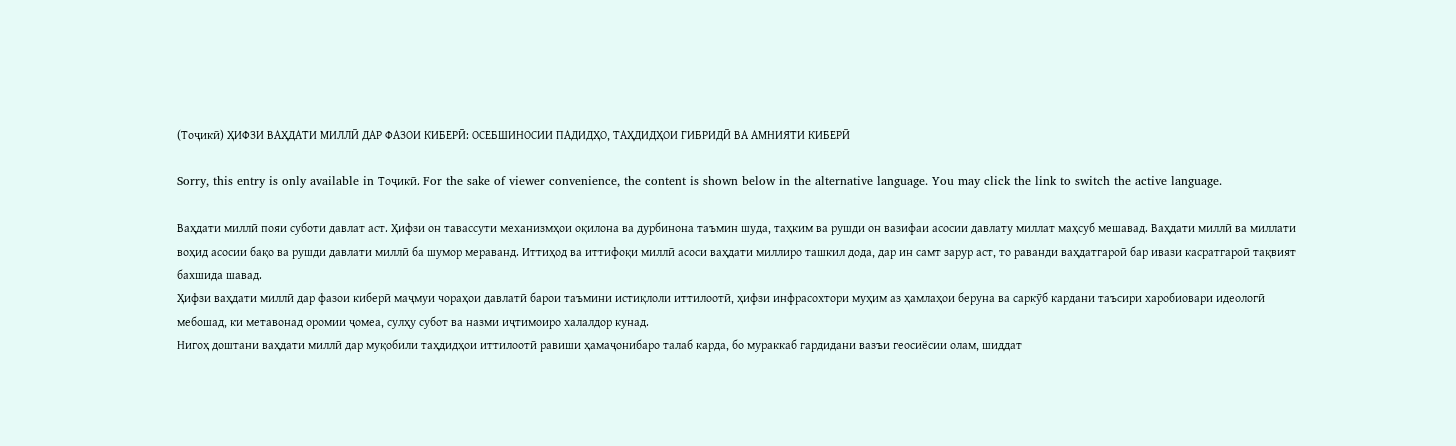(Тоҷикӣ) ҲИФЗИ ВАҲДАТИ МИЛЛӢ ДАР ФАЗОИ КИБЕРӢ: ОСЕБШИНОСИИ ПАДИДҲО, ТАҲДИДҲОИ ГИБРИДӢ ВА АМНИЯТИ КИБЕРӢ

Sorry, this entry is only available in Тоҷикӣ. For the sake of viewer convenience, the content is shown below in the alternative language. You may click the link to switch the active language.

Ваҳдати миллӣ пояи суботи давлат аст. Ҳифзи он тавассути механизмҳои оқилона ва дурбинона таъмин шуда, таҳким ва рушди он вазифаи асосии давлату миллат маҳсуб мешавад. Ваҳдати миллӣ ва миллати воҳид асосии бақо ва рушди давлати миллӣ ба шумор мераванд. Иттиҳод ва иттифоқи миллӣ асоси ваҳдати миллиро ташкил дода, дар ин самт зарур аст, то раванди ваҳдатгароӣ бар ивази касратгароӣ тақвият бахшида шавад.
Ҳифзи ваҳдати миллӣ дар фазои киберӣ маҷмуи чораҳои давлатӣ барои таъмини истиқлоли иттилоотӣ, ҳифзи инфрасохтори муҳим аз ҳамлаҳои беруна ва саркӯб кардани таъсири харобиовари идеологӣ мебошад, ки метавонад оромии ҷомеа, сулҳу субот ва назми иҷтимоиро халалдор кунад.
Нигоҳ доштани ваҳдати миллӣ дар муқобили таҳдидҳои иттилоотӣ равиши ҳамаҷонибаро талаб карда, бо мураккаб гардидани вазъи геосиёсии олам, шиддат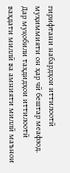гирифтани набардҳои иттилоотӣ муҳиммияти он ҳар чӣ бештар меафзод.
Дар муқобили таҳдидҳои иттилоотӣ ваҳдати миллӣ ва амнияти миллӣ маънои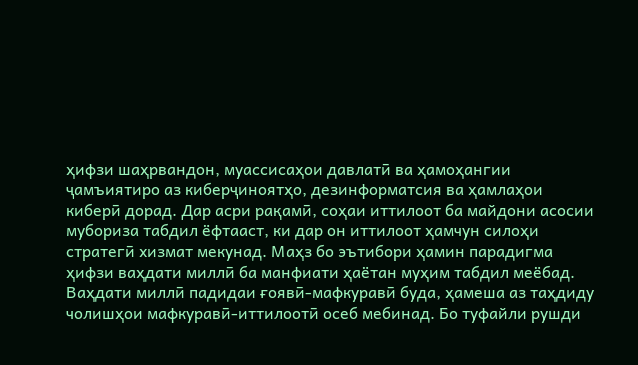ҳифзи шаҳрвандон, муассисаҳои давлатӣ ва ҳамоҳангии ҷамъиятиро аз киберҷиноятҳо, дезинформатсия ва ҳамлаҳои киберӣ дорад. Дар асри рақамӣ, соҳаи иттилоот ба майдони асосии мубориза табдил ёфтааст, ки дар он иттилоот ҳамчун силоҳи стратегӣ хизмат мекунад. Маҳз бо эътибори ҳамин парадигма ҳифзи ваҳдати миллӣ ба манфиати ҳаётан муҳим табдил меёбад.
Ваҳдати миллӣ падидаи ғоявӣ-мафкуравӣ буда, ҳамеша аз таҳдиду чолишҳои мафкуравӣ-иттилоотӣ осеб мебинад. Бо туфайли рушди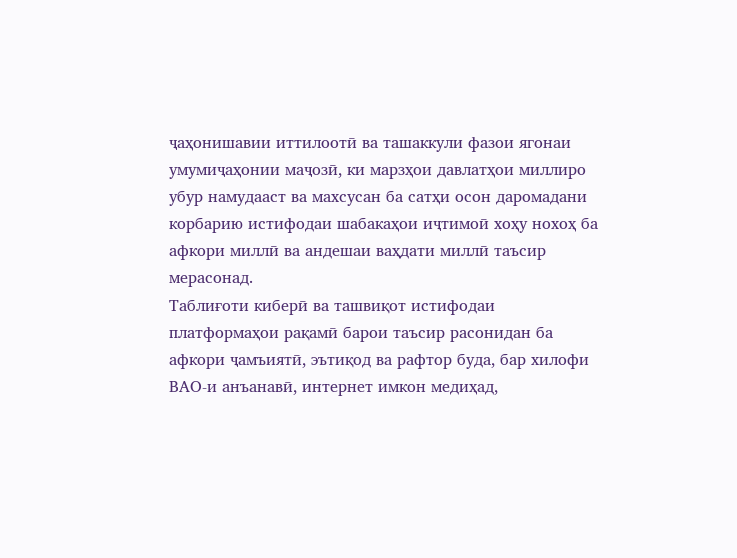ҷаҳонишавии иттилоотӣ ва ташаккули фазои ягонаи умумиҷаҳонии маҷозӣ, ки марзҳои давлатҳои миллиро убур намудааст ва махсусан ба сатҳи осон даромадани корбарию истифодаи шабакаҳои иҷтимоӣ хоҳу нохоҳ ба афкори миллӣ ва андешаи ваҳдати миллӣ таъсир мерасонад.
Таблиғоти киберӣ ва ташвиқот истифодаи платформаҳои рақамӣ барои таъсир расонидан ба афкори ҷамъиятӣ, эътиқод ва рафтор буда, бар хилофи ВАО-и анъанавӣ, интернет имкон медиҳад,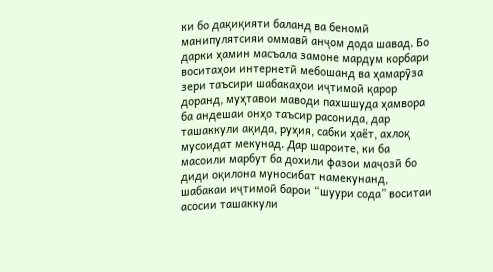ки бо дақиқияти баланд ва беномӣ манипулятсияи оммавӣ анҷом дода шавад. Бо дарки ҳамин масъала замоне мардум корбари воситаҳои интернетӣ мебошанд ва ҳамарӯза зери таъсири шабакаҳои иҷтимоӣ қарор доранд, муҳтавои маводи пахшшуда ҳамвора ба андешаи онҳо таъсир расонида, дар ташаккули ақида, руҳия, сабки ҳаёт, ахлоқ мусоидат мекунад. Дар шароите, ки ба масоили марбут ба дохили фазои маҷозӣ бо диди оқилона муносибат намекунанд, шабакаи иҷтимоӣ барои “шуури сода” воситаи асосии ташаккули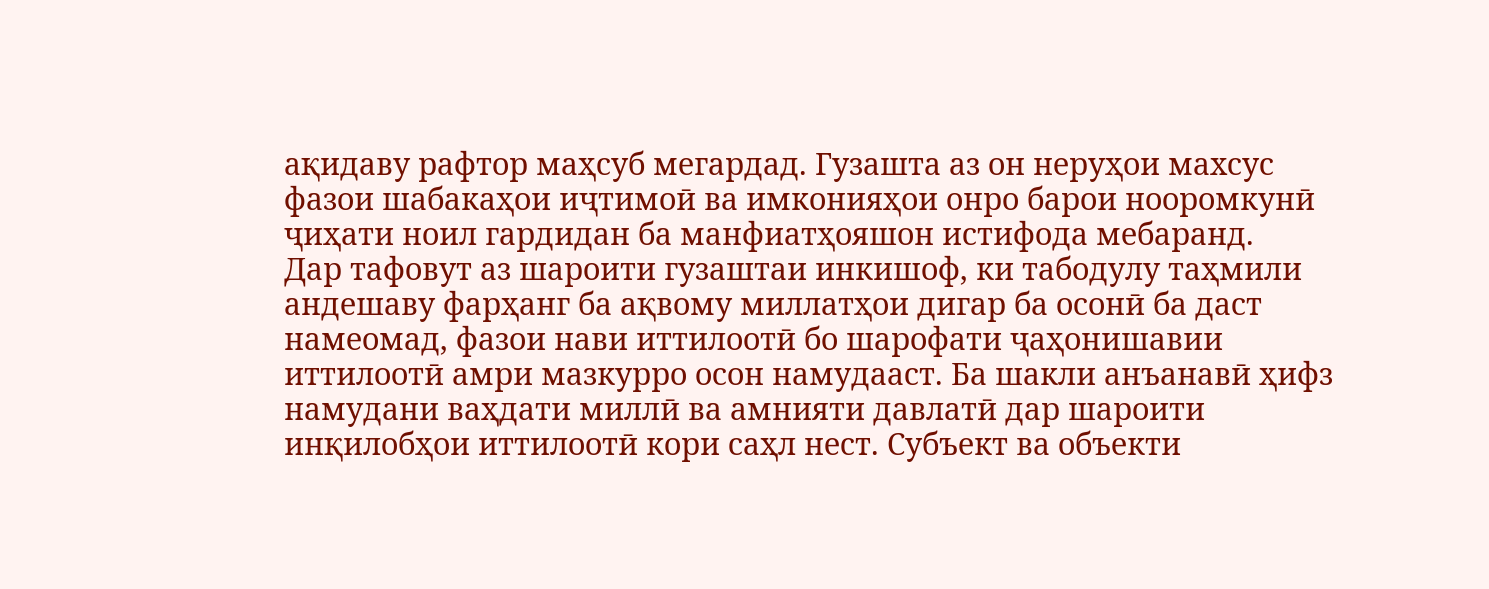ақидаву рафтор маҳсуб мегардад. Гузашта аз он неруҳои махсус фазои шабакаҳои иҷтимоӣ ва имконияҳои онро барои нооромкунӣ ҷиҳати ноил гардидан ба манфиатҳояшон истифода мебаранд.
Дар тафовут аз шароити гузаштаи инкишоф, ки табодулу таҳмили андешаву фарҳанг ба ақвому миллатҳои дигар ба осонӣ ба даст намеомад, фазои нави иттилоотӣ бо шарофати ҷаҳонишавии иттилоотӣ амри мазкурро осон намудааст. Ба шакли анъанавӣ ҳифз намудани ваҳдати миллӣ ва амнияти давлатӣ дар шароити инқилобҳои иттилоотӣ кори саҳл нест. Субъект ва объекти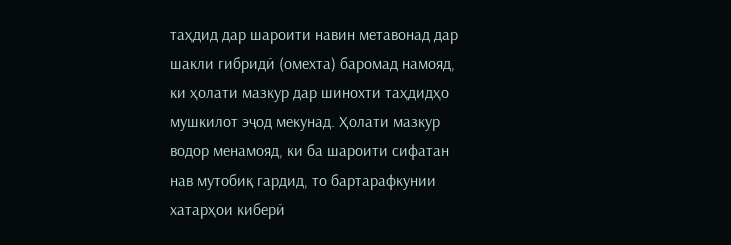таҳдид дар шароити навин метавонад дар шакли гибридӣ (омехта) баромад намояд, ки ҳолати мазкур дар шинохти таҳдидҳо мушкилот эҷод мекунад. Ҳолати мазкур водор менамояд, ки ба шароити сифатан нав мутобиқ гардид, то бартарафкунии хатарҳои киберӣ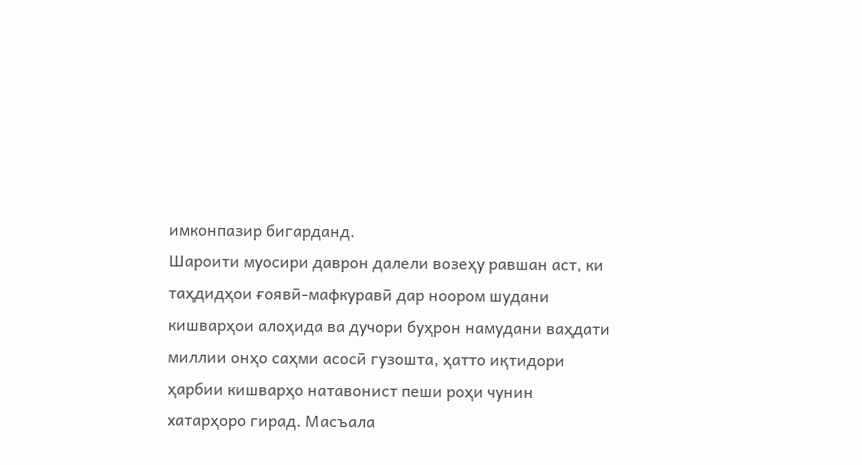имконпазир бигарданд.
Шароити муосири даврон далели возеҳу равшан аст, ки таҳдидҳои ғоявӣ-мафкуравӣ дар ноором шудани кишварҳои алоҳида ва дучори буҳрон намудани ваҳдати миллии онҳо саҳми асосӣ гузошта, ҳатто иқтидори ҳарбии кишварҳо натавонист пеши роҳи чунин хатарҳоро гирад. Масъала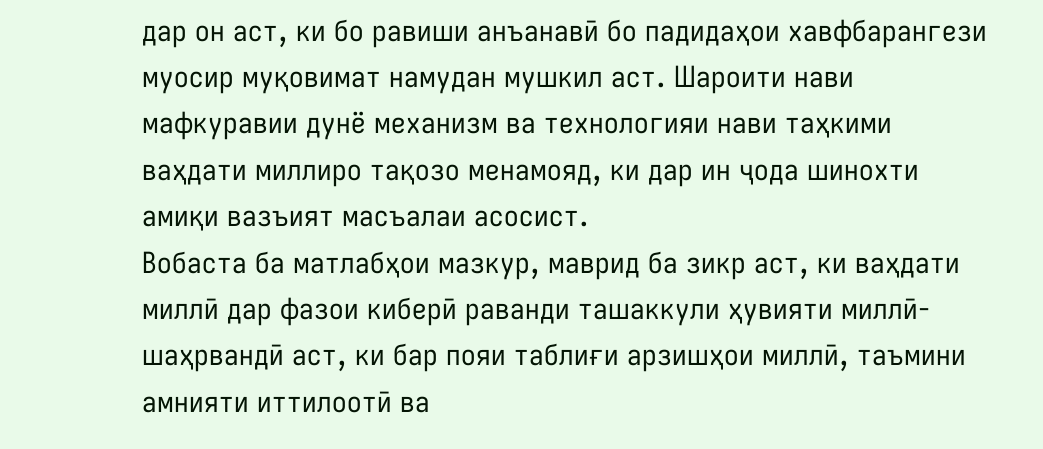дар он аст, ки бо равиши анъанавӣ бо падидаҳои хавфбарангези муосир муқовимат намудан мушкил аст. Шароити нави мафкуравии дунё механизм ва технологияи нави таҳкими ваҳдати миллиро тақозо менамояд, ки дар ин ҷода шинохти амиқи вазъият масъалаи асосист.
Вобаста ба матлабҳои мазкур, маврид ба зикр аст, ки ваҳдати миллӣ дар фазои киберӣ раванди ташаккули ҳувияти миллӣ-шаҳрвандӣ аст, ки бар пояи таблиғи арзишҳои миллӣ, таъмини амнияти иттилоотӣ ва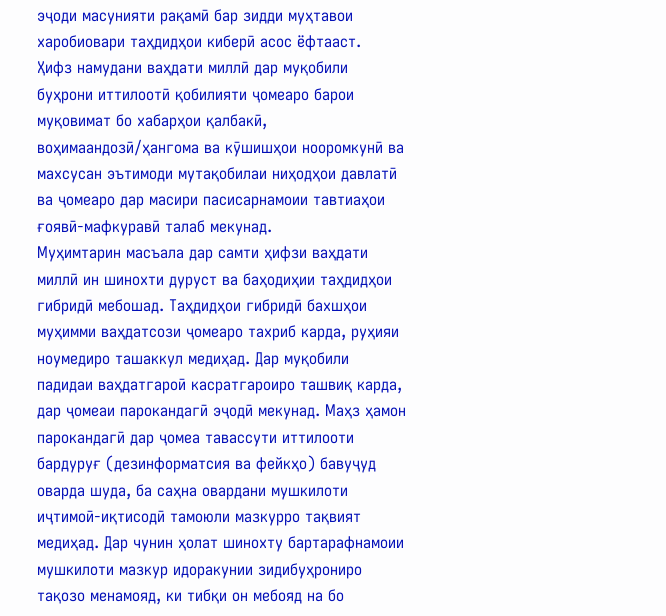эҷоди масунияти рақамӣ бар зидди муҳтавои харобиовари таҳдидҳои киберӣ асос ёфтааст.
Ҳифз намудани ваҳдати миллӣ дар муқобили буҳрони иттилоотӣ қобилияти ҷомеаро барои муқовимат бо хабарҳои қалбакӣ, воҳимаандозӣ/ҳангома ва кӯшишҳои нооромкунӣ ва махсусан эътимоди мутақобилаи ниҳодҳои давлатӣ ва ҷомеаро дар масири пасисарнамоии тавтиаҳои ғоявӣ-мафкуравӣ талаб мекунад.
Муҳимтарин масъала дар самти ҳифзи ваҳдати миллӣ ин шинохти дуруст ва баҳодиҳии таҳдидҳои гибридӣ мебошад. Таҳдидҳои гибридӣ бахшҳои муҳимми ваҳдатсози ҷомеаро тахриб карда, руҳияи ноумедиро ташаккул медиҳад. Дар муқобили падидаи ваҳдатгароӣ касратгароиро ташвиқ карда, дар ҷомеаи парокандагӣ эҷодӣ мекунад. Маҳз ҳамон парокандагӣ дар ҷомеа тавассути иттилооти бардуруғ (дезинформатсия ва фейкҳо) бавуҷуд оварда шуда, ба саҳна овардани мушкилоти иҷтимоӣ-иқтисодӣ тамоюли мазкурро тақвият медиҳад. Дар чунин ҳолат шинохту бартарафнамоии мушкилоти мазкур идоракунии зидибуҳрониро тақозо менамояд, ки тибқи он мебояд на бо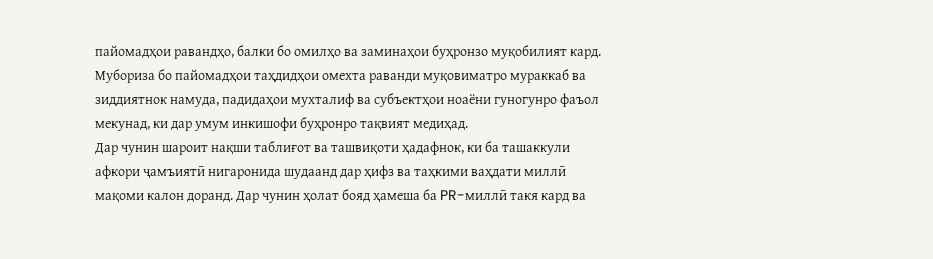пайомадҳои равандҳо, балки бо омилҳо ва заминаҳои буҳронзо муқобилият кард. Мубориза бо пайомадҳои таҳдидҳои омехта раванди муқовиматро мураккаб ва зиддиятнок намуда, падидаҳои мухталиф ва субъектҳои ноаёни гуногунро фаъол мекунад, ки дар умум инкишофи буҳронро тақвият медиҳад.
Дар чунин шароит нақши таблиғот ва ташвиқоти ҳадафнок, ки ба ташаккули афкори ҷамъиятӣ нигаронида шудаанд дар ҳифз ва таҳкими ваҳдати миллӣ мақоми калон доранд. Дар чунин ҳолат бояд ҳамеша ба PR-миллӣ такя кард ва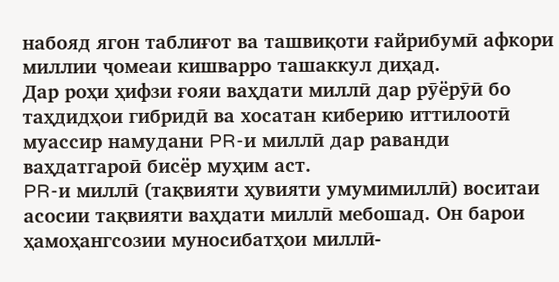набояд ягон таблиғот ва ташвиқоти ғайрибумӣ афкори миллии ҷомеаи кишварро ташаккул диҳад.
Дар роҳи ҳифзи ғояи ваҳдати миллӣ дар рӯёрӯӣ бо таҳдидҳои гибридӣ ва хосатан киберию иттилоотӣ муассир намудани PR-и миллӣ дар раванди ваҳдатгароӣ бисёр муҳим аст.
PR-и миллӣ (тақвияти ҳувияти умумимиллӣ) воситаи асосии тақвияти ваҳдати миллӣ мебошад. Он барои ҳамоҳангсозии муносибатҳои миллӣ-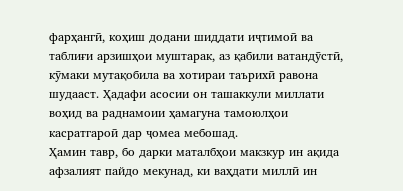фарҳангӣ, коҳиш додани шиддати иҷтимоӣ ва таблиғи арзишҳои муштарак, аз қабили ватандӯстӣ, кӯмаки мутақобила ва хотираи таърихӣ равона шудааст. Ҳадафи асосии он ташаккули миллати воҳид ва раднамоии ҳамагуна тамоюлҳои касратгароӣ дар ҷомеа мебошад.
Ҳамин тавр, бо дарки маталбҳои макзкур ин ақида афзалият пайдо мекунад, ки ваҳдати миллӣ ин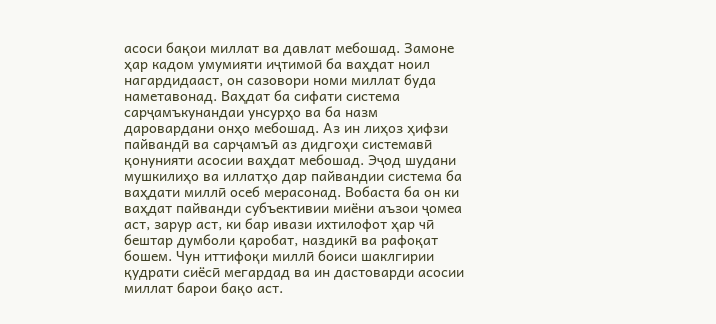асоси бақои миллат ва давлат мебошад. Замоне ҳар кадом умумияти иҷтимоӣ ба ваҳдат ноил нагардидааст, он сазовори номи миллат буда наметавонад. Ваҳдат ба сифати система сарҷамъкунандаи унсурҳо ва ба назм даровардани онҳо мебошад. Аз ин лиҳоз ҳифзи пайвандӣ ва сарҷамъӣ аз дидгоҳи системавӣ қонунияти асосии ваҳдат мебошад. Эҷод шудани мушкилиҳо ва иллатҳо дар пайвандии система ба ваҳдати миллӣ осеб мерасонад. Вобаста ба он ки ваҳдат пайванди субъективии миёни аъзои ҷомеа аст, зарур аст, ки бар ивази ихтилофот ҳар чӣ бештар думболи қаробат, наздикӣ ва рафоқат бошем. Чун иттифоқи миллӣ боиси шаклгирии қудрати сиёсӣ мегардад ва ин дастоварди асосии миллат барои бақо аст.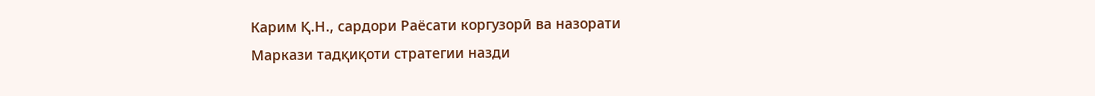Карим Қ.Н., сардори Раёсати коргузорӣ ва назорати
Маркази тадқиқоти стратегии назди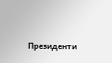Президенти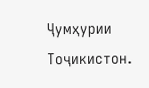Ҷумҳурии Тоҷикистон.